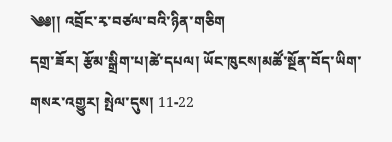༄༅།། འབྲོང་རྭ་བཙལ་བའི་ཉིན་གཅིག
དགྲ་ཟོར། རྩོམ་སྒྲིག་པ།ཚེ་དཔལ། ཡོང་ཁུངས།མཚོ་སྔོན་བོད་ཡིག་གསར་འགྱུར། སྤེལ་དུས། 11-22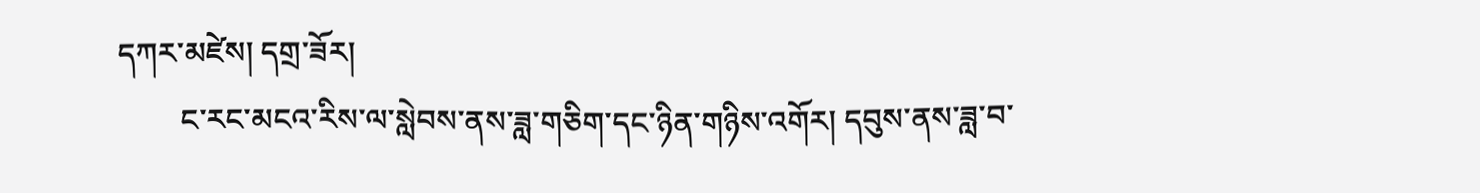དཀར་མཛེས། དགྲ་ཟོར།
        ང་རང་མངའ་རིས་ལ་སླེབས་ནས་ཟླ་གཅིག་དང་ཉིན་གཉིས་འགོར། དབུས་ནས་ཟླ་བ་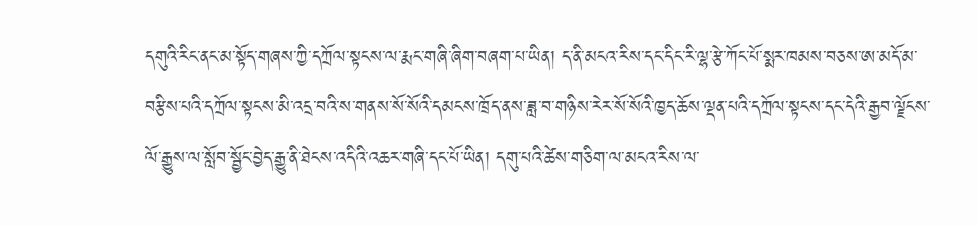དགུའི་རིང་ནང་མ་སྟོད་གཞས་ཀྱི་དཀྲོལ་སྟངས་ལ་རྨང་གཞི་ཞིག་བཞག་པ་ཡིན། ད་ནི་མངའ་རིས་དང་དིང་རི་ལྷ་རྩེ་ཀོང་པོ་སྨར་ཁམས་བཅས་ཨ་མདོ་མ་བརྩིས་པའི་དཀྲོལ་སྟངས་མི་འདྲ་བའི་ས་གནས་སོ་སོའི་དམངས་ཁྲོད་ནས་ཟླ་བ་གཉིས་རེར་སོ་སོའི་ཁྱད་ཆོས་ལྡན་པའི་དཀྲོལ་སྟངས་དང་དེའི་རྒྱབ་ལྗོངས་ལོ་རྒྱུས་ལ་སློབ་སྦྱོང་བྱེད་རྒྱུ་ནི་ཐེངས་འདིའི་འཆར་གཞི་དང་པོ་ཡིན། དགུ་པའི་ཚེས་གཅིག་ལ་མངའ་རིས་ལ་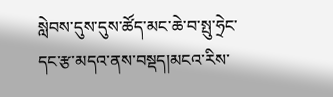སླེབས་དུས་དུས་ཚོད་མང་ཆེ་བ་སྤུ་ཧྲེང་དང་རྩ་མདའ་ནས་བསྡད།མངའ་རིས་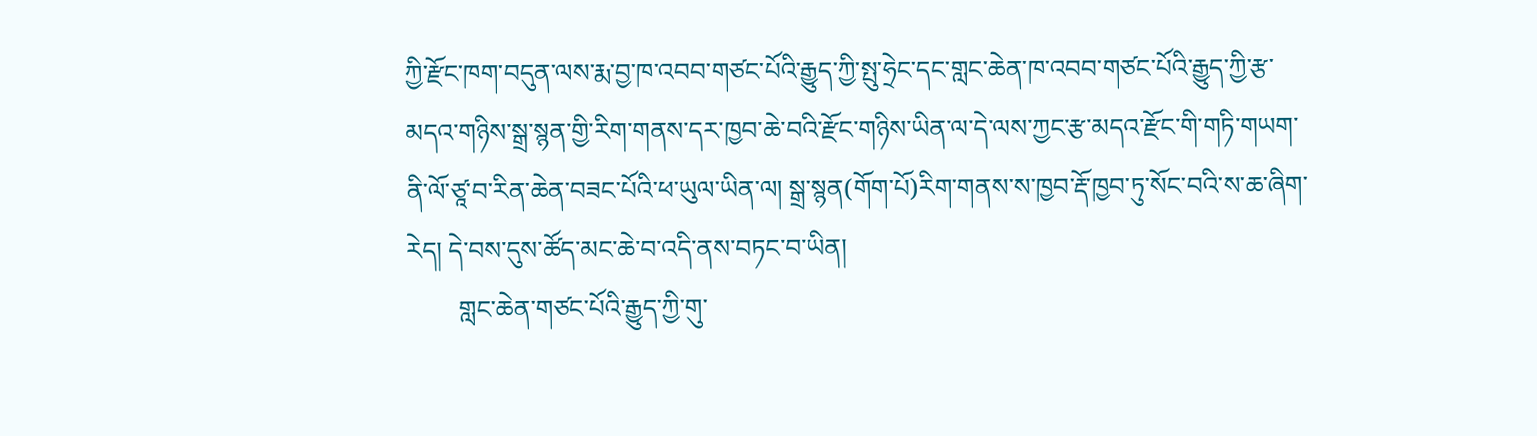ཀྱི་རྫོང་ཁག་བདུན་ལས་རྨ་བྱ་ཁ་འབབ་གཙང་པོའི་རྒྱུད་ཀྱི་སྤུ་ཧྲེང་དང་གླང་ཆེན་ཁ་འབབ་གཙང་པོའི་རྒྱུད་ཀྱི་རྩ་མདའ་གཉིས་སྒྲ་སྙན་གྱི་རིག་གནས་དར་ཁྱབ་ཆེ་བའི་རྫོང་གཉིས་ཡིན་ལ་དེ་ལས་ཀྱང་རྩ་མདའ་རྫོང་གི་གཏི་གཡག་ནི་ལོ་ཙཱ་བ་རིན་ཆེན་བཟང་པོའི་ཕ་ཡུལ་ཡིན་ལ། སྒྲ་སྙན(གོག་པོ)རིག་གནས་ས་ཁྱབ་རྡོ་ཁྱབ་ཏུ་སོང་བའི་ས་ཆ་ཞིག་རེད། དེ་བས་དུས་ཚོད་མང་ཆེ་བ་འདི་ནས་བཏང་བ་ཡིན།
        གླང་ཆེན་གཙང་པོའི་རྒྱུད་ཀྱི་གུ་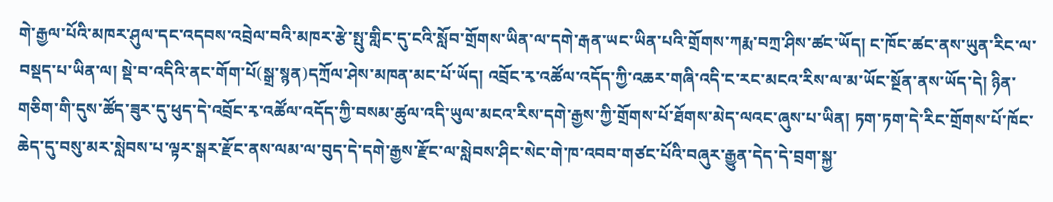གེ་རྒྱལ་པོའི་མཁར་ཤུལ་དང་འདབས་འབྲེལ་བའི་མཁར་རྩེ་སྤུ་གླིང་དུ་ངའི་སློབ་གྲོགས་ཡིན་ལ་དགེ་རྒན་ཡང་ཡིན་པའི་གྲོགས་ཀརྨ་བཀྲ་ཤིས་ཚང་ཡོད། ང་ཁོང་ཚང་ནས་ཡུན་རིང་ལ་བསྡད་པ་ཡིན་ལ། སྡེ་བ་འདིའི་ནང་གོག་པོ(སྒྲ་སྙན)དཀྲོལ་ཤེས་མཁན་མང་པོ་ཡོད། འབྲོང་རྭ་འཚོལ་འདོད་ཀྱི་འཆར་གཞི་འདི་ང་རང་མངའ་རིས་ལ་མ་ཡོང་སྔོན་ནས་ཡོད་དེ། ཉིན་གཅིག་གི་དུས་ཚོད་ཟུར་དུ་ཕུད་དེ་འབྲོང་རྭ་འཚོལ་འདོད་ཀྱི་བསམ་ཚུལ་འདི་ཡུལ་མངའ་རིས་དགེ་རྒྱས་ཀྱི་གྲོགས་པོ་ཐོགས་མེད་ལའང་ཞུས་པ་ཡིན། ཏག་ཏག་དེ་རིང་གྲོགས་པོ་ཁོང་ཆེད་དུ་བསུ་མར་སླེབས་པ་ལྟར་སྒར་རྫོང་ནས་ལམ་ལ་བུད་དེ་དགེ་རྒྱས་རྫོང་ལ་སླེབས་ཤིང་སེང་གེ་ཁ་འབབ་གཙང་པོའི་བཞུར་རྒྱུན་དེད་དེ་བྲག་སྐྱ་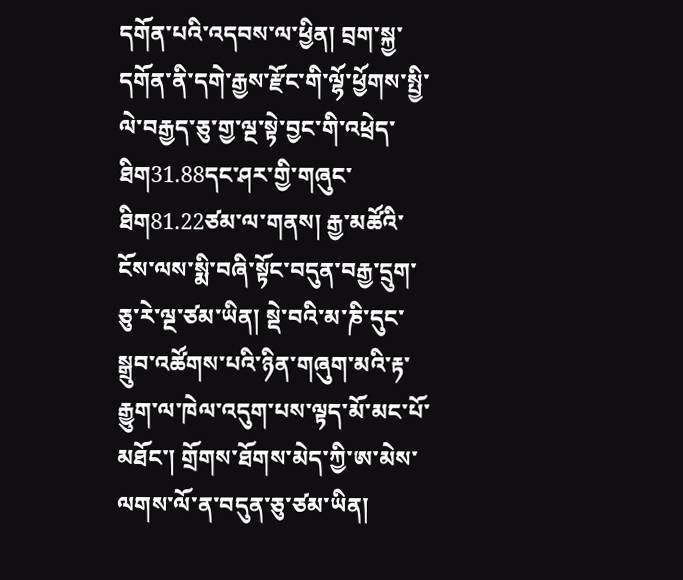དགོན་པའི་འདབས་ལ་ཕྱིན། བྲག་སྐྱ་དགོན་ནི་དགེ་རྒྱས་རྫོང་གི་ལྷོ་ཕྱོགས་སྤྱི་ལེ་བརྒྱད་ཅུ་གྱ་ལྔ་སྟེ་བྱང་གི་འཕྲེད་ཐིག31.88དང་ཤར་གྱི་གཞུང་ཐིག81.22ཙམ་ལ་གནས། རྒྱ་མཚོའི་ངོས་ལས་སྨི་བཞི་སྟོང་བདུན་བརྒྱ་དྲུག་ཅུ་རེ་ལྔ་ཙམ་ཡིན། སྡེ་བའི་མ་ཎི་དུང་སྒྲུབ་འཚོགས་པའི་ཉིན་གཞུག་མའི་རྟ་རྒྱུག་ལ་ཁེལ་འདུག་པས་ལྟད་མོ་མང་པོ་མཐོང་། གྲོགས་ཐོགས་མེད་ཀྱི་ཨ་མེས་ལགས་ལོ་ན་བདུན་ཅུ་ཙམ་ཡིན།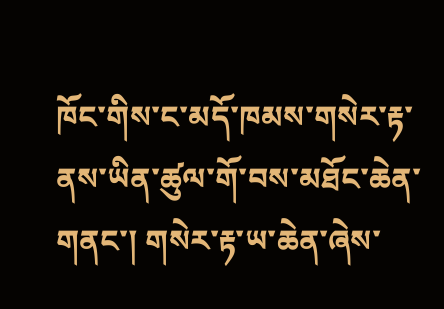ཁོང་གིས་ང་མདོ་ཁམས་གསེར་རྟ་ནས་ཡིན་ཚུལ་གོ་བས་མཐོང་ཆེན་གནང་། གསེར་རྟ་ཡ་ཆེན་ཞེས་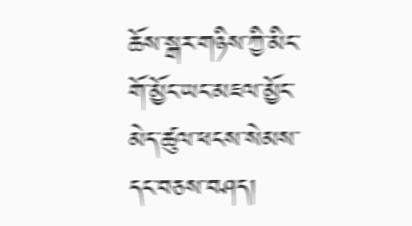ཆོས་སྒར་གཉིས་ཀྱི་མིང་གོ་མྱོང་ཡང་མཇལ་མྱོང་མེད་ཚུལ་ཕངས་སེམས་དང་བཅས་བཤད།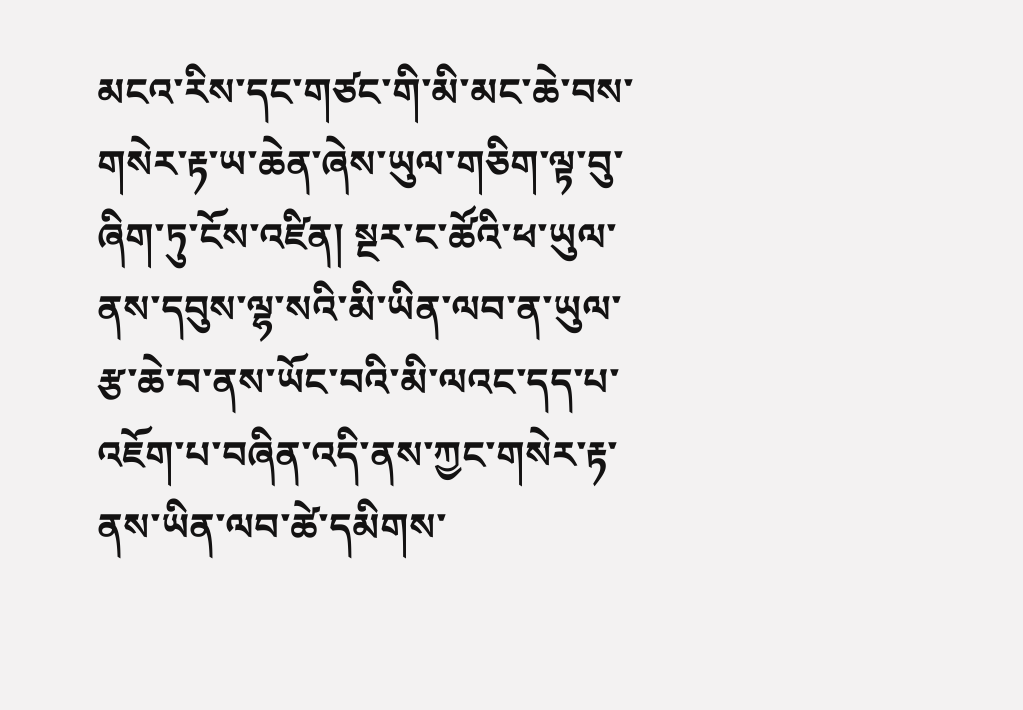མངའ་རིས་དང་གཙང་གི་མི་མང་ཆེ་བས་གསེར་རྟ་ཡ་ཆེན་ཞེས་ཡུལ་གཅིག་ལྟ་བུ་ཞིག་ཏུ་ངོས་འཛིན། སྔར་ང་ཚོའི་ཕ་ཡུལ་ནས་དབུས་ལྷ་སའི་མི་ཡིན་ལབ་ན་ཡུལ་རྩ་ཆེ་བ་ནས་ཡོང་བའི་མི་ལའང་དད་པ་འཇོག་པ་བཞིན་འདི་ནས་ཀྱང་གསེར་རྟ་ནས་ཡིན་ལབ་ཚེ་དམིགས་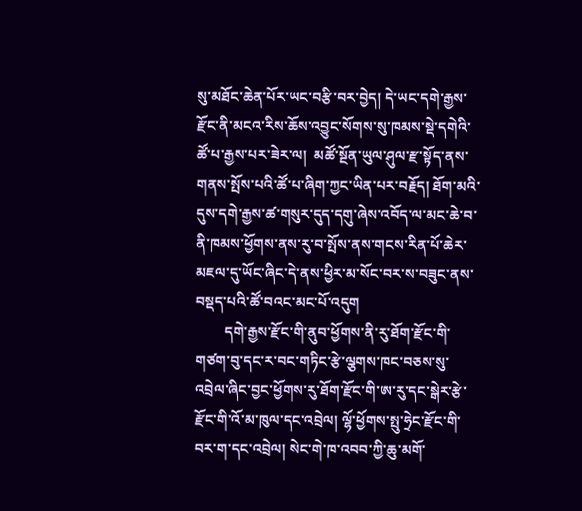སུ་མཐོང་ཆེན་པོར་ཡང་བརྩི་བར་བྱེད། དེ་ཡང་དགེ་རྒྱས་རྫོང་ནི་མངའ་རིས་ཆོས་འབྱུང་སོགས་སུ་ཁམས་སྡེ་དགེའི་ཚོ་པ་རྒྱས་པར་ཟེར་ལ།  མཚོ་སྔོན་ཡུལ་ཤུལ་རྫ་སྟོད་ནས་གནས་སྤོས་པའི་ཚོ་པ་ཞིག་ཀྱང་ཡིན་པར་བརྗོད། ཐོག་མའི་དུས་དགེ་རྒྱས་ཚ་གསུར་དུད་དགུ་ཞེས་འབོད་ལ་མང་ཆེ་བ་ནི་ཁམས་ཕྱོགས་ནས་རུ་བ་སྤོས་ནས་གངས་རིན་པོ་ཆེར་མཇལ་དུ་ཡོང་ཞིང་དེ་ནས་ཕྱིར་མ་སོང་བར་ས་བཟུང་ནས་བསྡད་པའི་ཚོ་བའང་མང་པོ་འདུག
        དགེ་རྒྱས་རྫོང་གི་ནུབ་ཕྱོགས་ནི་རུ་ཐོག་རྫོང་གི་གཙག་བུ་དང་ར་བང་གཏིང་རྩེ་ལྕགས་ཁང་བཅས་སུ་འབྲེལ་ཞིང་བྱང་ཕྱོགས་རུ་ཐོག་རྫོང་གི་ཨ་རུ་དང་སྒེར་རྩེ་རྫོང་གི་འོ་མ་ཁུལ་དང་འབྲེལ། ལྷོ་ཕྱོགས་སྤུ་ཧྲེང་རྫོང་གི་བར་ག་དང་འབྲེལ། སེང་གེ་ཁ་འབབ་ཀྱི་ཆུ་མགོ་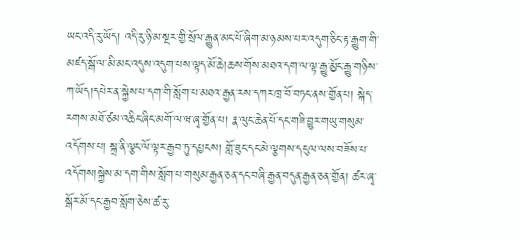ཡང་འདི་རུ་ཡོད། འདི་རུ་ཉི་མ་སྔར་གྱི་སྲོལ་རྒྱུན་མང་པོ་ཞིག་མ་ཉམས་པར་འདུག་ཅིང་རྟ་རྒྱུག་གི་མཛད་སྒོ་ལ་མི་མང་འདུས་འདུག་པས་ལྟད་མོ་ཆེ།ཆས་གོས་མཐའ་དག་ལ་ལྟ་རྒྱུ་མྱོང་རྒྱུ་གཉིས་ཀ་ཡོད།དཔེར་ན་སྐྱེས་པ་དག་གི་སློག་པ་མཐའ་རྒྱན་རས་དཀར་ཁྲ་བོ་བཏང་ནས་གྱོན་པ། སྐེད་རགས་མཐོ་ཙམ་འཆིང་ཞིང་མགོ་ལ་ཝ་ཞྭ་གྱོན་པ། རྣ་ལུང་ཆེན་པོ་དང་གཟི་བྱུར་གཡུ་གསུམ་འདོགས་པ། སྐྲ་ནི་ལྕང་ལོ་ལྟར་རྒྱབ་ཏུ་དཔྱངས། གློ་ཟུང་དང་མེ་ལྕགས་དངུལ་ལས་བཟོས་པ་འདོགས།སྐྱེས་མ་དག་གིས་སློག་པ་གསུམ་རྒྱན་ཅན་དང་བཞི་རྒྱན་བདུན་རྒྱན་ཅན་གྱོན། ཚར་ཞྭ་སྒོར་མོ་དང་རྒྱབ་སློག་ཅེས་ཚ་རུ་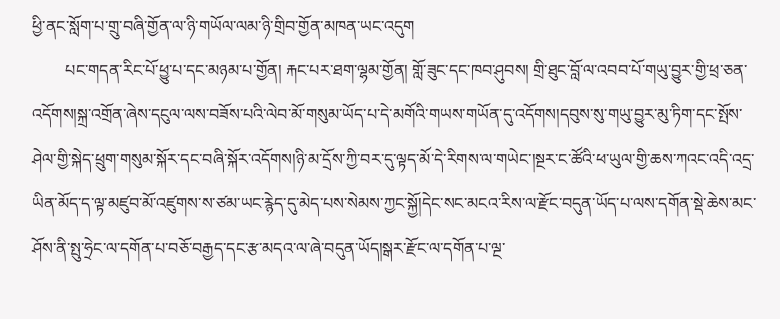ཕྱི་ནང་སློག་པ་གྲུ་བཞི་གྱོན་ལ་ཉི་གཡོལ་ལམ་ཉི་གྲིབ་གྱོན་མཁན་ཡང་འདུག
        པང་གདན་རིང་པོ་ཕྱུ་པ་དང་མཉམ་པ་གྱོན། རྐང་པར་ཐག་ལྷམ་གྱོན། གློ་ཟུང་དང་ཁབ་ཤུབས། གྲི་ཐུང་བློ་ལ་འབབ་པོ་གཡུ་བྱུར་གྱི་ཕྲ་ཅན་འདོགས།སྐྲ་འགྲོན་ཞེས་དངུལ་ལས་བཟོས་པའི་ལེབ་མོ་གསུམ་ཡོད་པ་དེ་མགོའི་གཡས་གཡོན་དུ་འདོགས།དབུས་སུ་གཡུ་བྱུར་མུ་ཏིག་དང་སྤོས་ཤེལ་གྱི་སྐེད་ཕྲུག་གསུམ་སྐོར་དང་བཞི་སྐོར་འདོགས།ཉི་མ་དྲོས་ཀྱི་བར་དུ་ལྟད་མོ་དེ་རིགས་ལ་གཡེང་།སྔར་ང་ཚོའི་ཕ་ཡུལ་གྱི་ཆས་ཀའང་འདི་འདྲ་ཡིན་མོད་ད་ལྟ་མཛུབ་མོ་འཛུགས་ས་ཙམ་ཡང་རྙེད་དུ་མེད་པས་སེམས་ཀྱང་སྐྱོ།དེང་སང་མངའ་རིས་ལ་རྫོང་བདུན་ཡོད་པ་ལས་དགོན་སྡེ་ཆེས་མང་ཤོས་ནི་སྤུ་ཧྲེང་ལ་དགོན་པ་བཅོ་བརྒྱད་དང་རྩ་མདའ་ལ་ཞེ་བདུན་ཡོད།སྒར་རྫོང་ལ་དགོན་པ་ལྔ་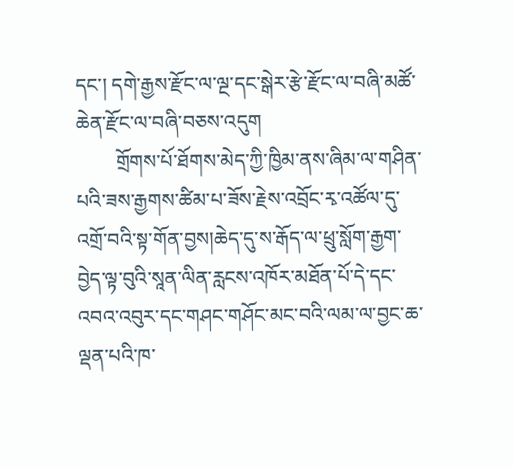དང་། དགེ་རྒྱས་རྫོང་ལ་ལྔ་དང་སྒེར་རྩེ་རྫོང་ལ་བཞི་མཚོ་ཆེན་རྫོང་ལ་བཞི་བཅས་འདུག
        གྲོགས་པོ་ཐོགས་མེད་ཀྱི་ཁྱིམ་ནས་ཞིམ་ལ་གཤིན་པའི་ཟས་རྒྱགས་ཚིམ་པ་ཟོས་རྗེས་འབྲོང་རྭ་འཚོལ་དུ་འགྲོ་བའི་སྟ་གོན་བྱས།ཆེད་དུ་ས་རྒོད་ལ་ཕྲུ་སློག་རྒྱག་བྱེད་ལྟ་བུའི་སཱན་ལིན་རླངས་འཁོར་མཐོན་པོ་དེ་དང་འབའ་འབུར་དང་གཤང་གཤོང་མང་བའི་ལམ་ལ་བྱང་ཆ་ལྡན་པའི་ཁ་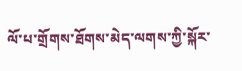ལོ་པ་གྲོགས་ཐོགས་མེད་ལགས་ཀྱི་སྐོར་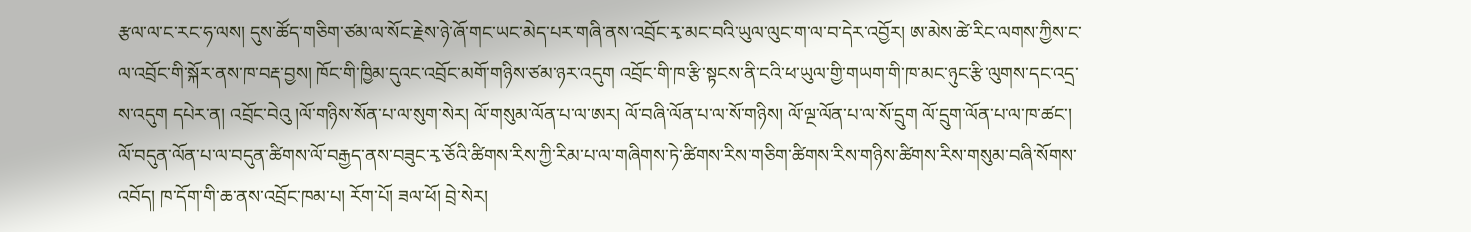རྩལ་ལ་ང་རང་ཧ་ལས། དུས་ཚོད་གཅིག་ཙམ་ལ་སོང་རྗེས་ཉེ་ཞོ་གང་ཡང་མེད་པར་གཞི་ནས་འབྲོང་རྭ་མང་བའི་ཡུལ་ལུང་ག་ལ་བ་དེར་འབྱོར། ཨ་མེས་ཚེ་རིང་ལགས་ཀྱིས་ང་ལ་འབྲོང་གི་སྐོར་ནས་ཁ་བརྡ་བྱས། ཁོང་གི་ཁྱིམ་དུའང་འབྲོང་མགོ་གཉིས་ཙམ་ཉར་འདུག འབྲོང་གི་ཁ་རྩི་སྟངས་ནི་ངའི་ཕ་ཡུལ་གྱི་གཡག་གི་ཁ་མང་ཉུང་རྩི་ལུགས་དང་འདྲ་ས་འདུག དཔེར་ན། འབྲོང་བེའུ །ལོ་གཉིས་སོན་པ་ལ་སུག་སེར། ལོ་གསུམ་ལོན་པ་ལ་ཨར། ལོ་བཞི་ལོན་པ་ལ་སོ་གཉིས། ལོ་ལྔ་ལོན་པ་ལ་སོ་དྲུག ལོ་དྲུག་ལོན་པ་ལ་ཁ་ཚང་། ལོ་བདུན་ལོན་པ་ལ་བདུན་ཚིགས་ལོ་བརྒྱད་ནས་བཟུང་རྭ་ཅོའི་ཚིགས་རིས་ཀྱི་རིམ་པ་ལ་གཞིགས་ཏེ་ཚིགས་རིས་གཅིག་ཚིགས་རིས་གཉིས་ཚིགས་རིས་གསུམ་བཞི་སོགས་འབོད། ཁ་དོག་གི་ཆ་ནས་འབྲོང་ཁམ་པ། རོག་པོ། ཟལ་ཕོ། བྲེ་སེར།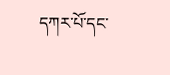དཀར་པོ་དང་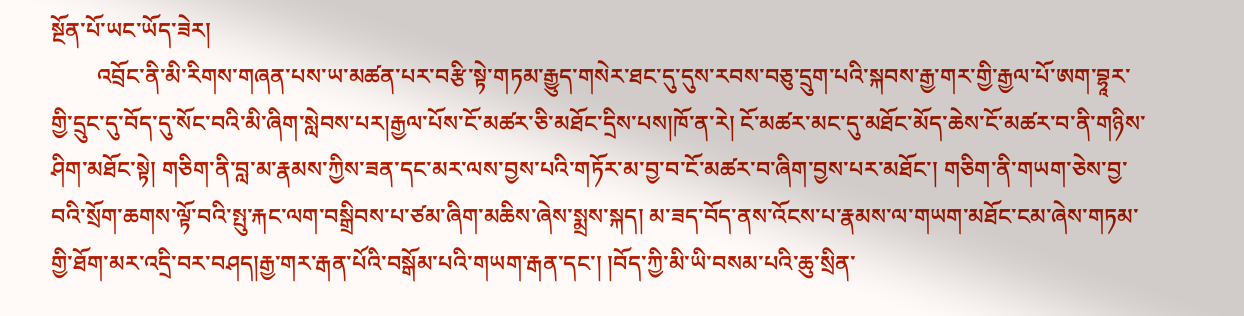སྔོན་པོ་ཡང་ཡོད་ཟེར།
        འབྲོང་ནི་མི་རིགས་གཞན་པས་ཡ་མཚན་པར་བརྩི་སྟེ་གཏམ་རྒྱུད་གསེར་ཐང་དུ་དུས་རབས་བཅུ་དྲུག་པའི་སྐབས་རྒྱ་གར་གྱི་རྒྱལ་པོ་ཨག་བྷཱར་གྱི་དྲུང་དུ་བོད་དུ་སོང་བའི་མི་ཞིག་སླེབས་པར།རྒྱལ་པོས་ངོ་མཚར་ཅི་མཐོང་དྲིས་པས།ཁོ་ན་རེ། ངོ་མཚར་མང་དུ་མཐོང་མོད་ཆེས་ངོ་མཚར་བ་ནི་གཉིས་ཤིག་མཐོང་སྟེ། གཅིག་ནི་བླ་མ་རྣམས་ཀྱིས་ཟན་དང་མར་ལས་བྱས་པའི་གཏོར་མ་བྱ་བ་ངོ་མཚར་བ་ཞིག་བྱས་པར་མཐོང་། གཅིག་ནི་གཡག་ཅེས་བྱ་བའི་སྲོག་ཆགས་ལྟོ་བའི་སྤུ་རྐང་ལག་བསྒྲིབས་པ་ཙམ་ཞིག་མཆིས་ཞེས་སྨྲས་སྐད། མ་ཟད་བོད་ནས་འོངས་པ་རྣམས་ལ་གཡག་མཐོང་ངམ་ཞེས་གཏམ་གྱི་ཐོག་མར་འདྲི་བར་བཤད།རྒྱ་གར་རྒན་པོའི་བསྒོམ་པའི་གཡག་རྒན་དང་། །བོད་ཀྱི་མི་ཡི་བསམ་པའི་ཆུ་སྲིན་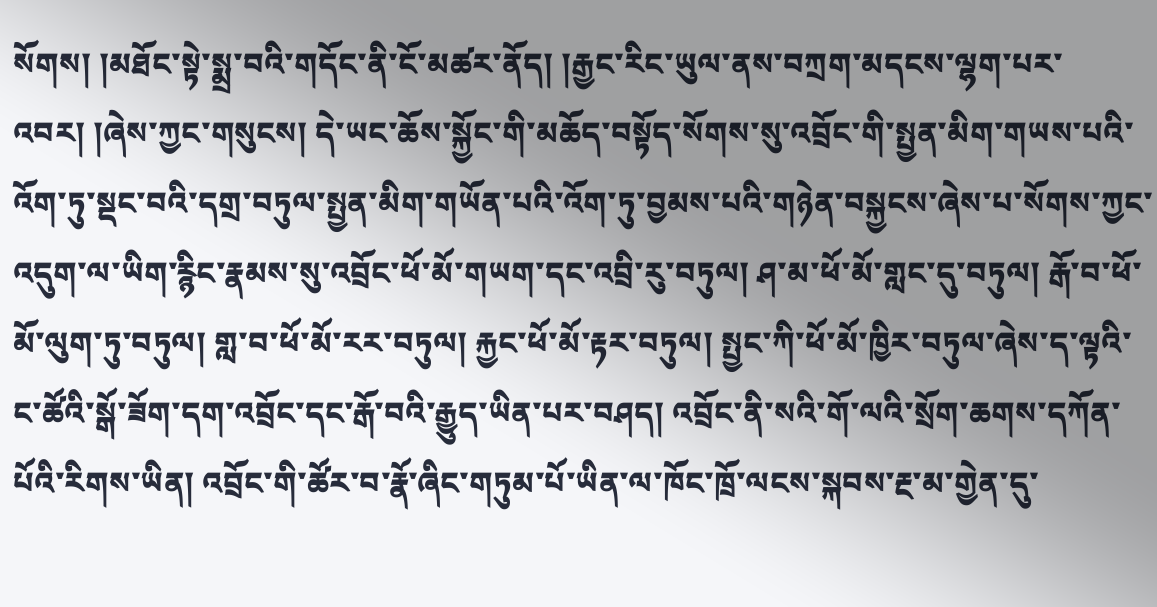སོགས། །མཐོང་སྟེ་སྨྲ་བའི་གདོང་ནི་ངོ་མཚར་ནོད། །རྒྱང་རིང་ཡུལ་ནས་བཀྲག་མདངས་ལྷག་པར་འབར། །ཞེས་ཀྱང་གསུངས། དེ་ཡང་ཆོས་སྐྱོང་གི་མཆོད་བསྟོད་སོགས་སུ་འབྲོང་གི་སྤྱན་མིག་གཡས་པའི་འོག་ཏུ་སྡང་བའི་དགྲ་བཏུལ་སྤྱན་མིག་གཡོན་པའི་འོག་ཏུ་བྱམས་པའི་གཉེན་བསྐྱངས་ཞེས་པ་སོགས་ཀྱང་འདུག་ལ་ཡིག་རྙིང་རྣམས་སུ་འབྲོང་ཕོ་མོ་གཡག་དང་འབྲི་རུ་བཏུལ། ཤ་མ་ཕོ་མོ་གླང་དུ་བཏུལ། རྒོ་བ་ཕོ་མོ་ལུག་ཏུ་བཏུལ། གླ་བ་ཕོ་མོ་རར་བཏུལ། རྐྱང་ཕོ་མོ་རྟར་བཏུལ། སྤྱང་ཀི་ཕོ་མོ་ཁྱིར་བཏུལ་ཞེས་ད་ལྟའི་ང་ཚོའི་སྒོ་ཟོག་དག་འབྲོང་དང་རྒོ་བའི་རྒྱུད་ཡིན་པར་བཤད། འབྲོང་ནི་སའི་གོ་ལའི་སྲོག་ཆགས་དཀོན་པོའི་རིགས་ཡིན། འབྲོང་གི་ཚོར་བ་རྣོ་ཞིང་གཏུམ་པོ་ཡིན་ལ་ཁོང་ཁྲོ་ལངས་སྐབས་རྔ་མ་གྱེན་དུ་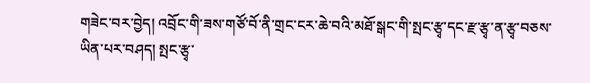གཟེང་བར་བྱེད། འབྲོང་གི་ཟས་གཙོ་བོ་ནི་གྲང་ངར་ཆེ་བའི་མཐོ་སྒང་གི་སྤང་རྩྭ་དང་རྫ་རྩྭ་ན་རྩྭ་བཅས་ཡིན་པར་བཤད། སྤང་རྩྭ་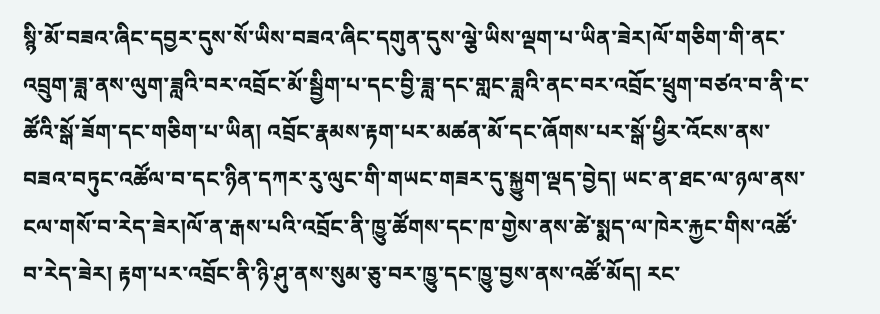སྙི་མོ་བཟའ་ཞིང་དབྱར་དུས་སོ་ཡིས་བཟའ་ཞིང་དགུན་དུས་ལྕེ་ཡིས་ལྡག་པ་ཡིན་ཟེར།ལོ་གཅིག་གི་ནང་འབྲུག་ཟླ་ནས་ལུག་ཟླའི་བར་འབྲོང་མོ་སྦྱིག་པ་དང་བྱི་ཟླ་དང་གླང་ཟླའི་ནང་བར་འབྲོང་ཕྲུག་བཙའ་བ་ནི་ང་ཚོའི་སྒོ་ཟོག་དང་གཅིག་པ་ཡིན། འབྲོང་རྣམས་རྟག་པར་མཚན་མོ་དང་ཞོགས་པར་སྒོ་ཕྱིར་འོངས་ནས་བཟའ་བཏུང་འཚོལ་བ་དང་ཉིན་དཀར་རུ་ལུང་གི་གཡང་གཟར་དུ་སྐྱུག་ལྡད་བྱེད། ཡང་ན་ཐང་ལ་ཉལ་ནས་ངལ་གསོ་བ་རེད་ཟེར།ལོ་ན་རྒས་པའི་འབྲོང་ནི་ཁྱུ་ཚོགས་དང་ཁ་གྱེས་ནས་ཚེ་སྨད་ལ་ཁེར་རྐྱང་གིས་འཚོ་བ་རེད་ཟེར། རྟག་པར་འབྲོང་ནི་ཉི་ཤུ་ནས་སུམ་ཅུ་བར་ཁྱུ་དང་ཁྱུ་བྱས་ནས་འཚོ་མོད། རང་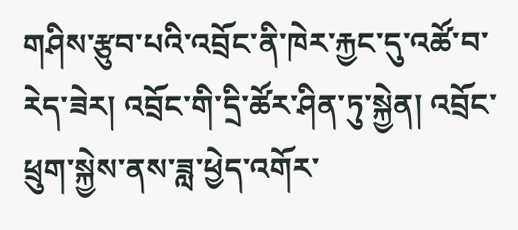གཤིས་རྩུབ་པའི་འབྲོང་ནི་ཁེར་རྐྱང་དུ་འཚོ་བ་རེད་ཟེར། འབྲོང་གི་དྲི་ཚོར་ཤིན་ཏུ་སྐྱེན། འབྲོང་ཕྲུག་སྐྱེས་ནས་ཟླ་ཕྱེད་འགོར་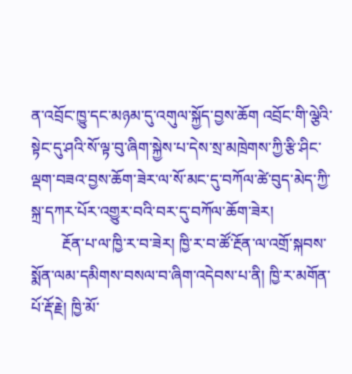ན་འབྲོང་ཁྱུ་དང་མཉམ་དུ་འགུལ་སྐྱོད་བྱས་ཆོག འབྲོང་གི་ལྕེའི་སྟེང་དུ་ཤའི་སོ་ལྟ་བུ་ཞིག་སྐྱེས་པ་དེས་སྲ་མཁྲེགས་ཀྱི་རྩི་ཤིང་ལྡག་བཟའ་བྱས་ཆོག་ཟེར་ལ་སོ་མང་དུ་བཀོལ་ཚེ་བུད་མེད་ཀྱི་སྐྲ་དཀར་པོར་འགྱུར་བའི་བར་དུ་བཀོལ་ཆོག་ཟེར།
        རྔོན་པ་ལ་ཁྱི་ར་བ་ཟེར། ཁྱི་ར་བ་ཚོ་རྔོན་ལ་འགྲོ་སྐབས་སྨོན་ལམ་དམིགས་བསལ་བ་ཞིག་འདེབས་པ་ནི། ཁྱི་ར་མགོན་པོ་རྡོ་རྗེ། ཁྱི་མོ་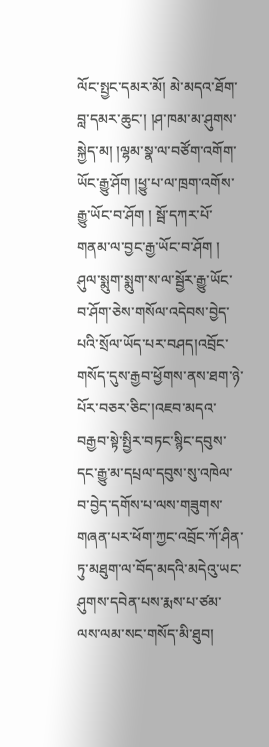ལོང་སྤྱང་དམར་མོ། མེ་མདའ་ཐོག་བླ་དམར་ཆུང་། །ཤ་ཁམ་མ་ཤུགས་སྐྱེད་མ། །ལྷམ་སྣ་ལ་བཙོག་འགོག་ཡོང་རྒྱུ་ཤོག །ཕྱུ་པ་ལ་ཁྲག་འགོས་རྒྱུ་ཡོང་བ་ཤོག ། སྦོ་དཀར་པོ་གནམ་ལ་བྱང་རྒྱ་ཡོང་བ་ཤོག ། ཤུལ་སྨུག་སྨུག་ས་ལ་སྦྱོར་རྒྱུ་ཡོང་བ་ཤོག་ཅེས་གསོལ་འདེབས་བྱེད་པའི་སྲོལ་ཡོད་པར་བཤད།འབྲོང་གསོད་དུས་རྒྱབ་ཕྱོགས་ནས་ཐག་ཉེ་པོར་བཅར་ཅིང་།འཇབ་མདའ་བརྒྱབ་སྟེ་སྤྱིར་བཏང་སྙིང་དབུས་དང་རྒྱུ་མ་དཔྲལ་དབུས་སུ་འཁེལ་བ་བྱེད་དགོས་པ་ལས་གཟུགས་གཞན་པར་ཕོག་ཀྱང་འབྲོང་ཀོ་ཤིན་ཏུ་མཐུག་ལ་བོད་མདའི་མདེའུ་ཡང་ཤུགས་དབེན་པས་རྨས་པ་ཙམ་ལས་ལམ་སང་གསོད་མི་ཐུབ།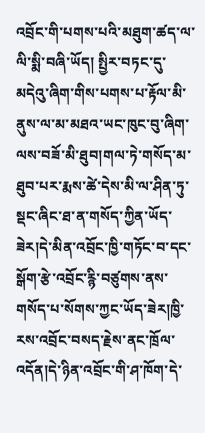འབྲོང་གི་པགས་པའི་མཐུག་ཚད་ལ་ལི་སྨི་བཞི་ཡོད། སྤྱིར་བཏང་དུ་མདེའུ་ཞིག་གིས་པགས་པ་རྟོལ་མི་ནུས་ལ་མ་མཐའ་ཡང་ཁུང་བུ་ཞིག་ལས་བཟོ་མི་ཐུབ།གལ་ཏེ་གསོད་མ་ཐུབ་པར་རྨས་ཚེ་དེས་མི་ལ་ཤིན་ཏུ་སྡང་ཞིང་ཐ་ན་གསོད་ཀྱིན་ཡོད་ཟེར།དེ་མིན་འབྲོང་ཁྱི་གཏོང་བ་དང་སྒོག་རྩེ་འབྲོང་རྙི་བཙུགས་ནས་གསོད་པ་སོགས་ཀྱང་ཡོད་ཟེར།ཁྱི་རས་འབྲོང་བསད་རྗེས་ནང་ཁྲོལ་འདོན།དེ་ཉིན་འབྲོང་གི་ཤ་ཁོག་དེ་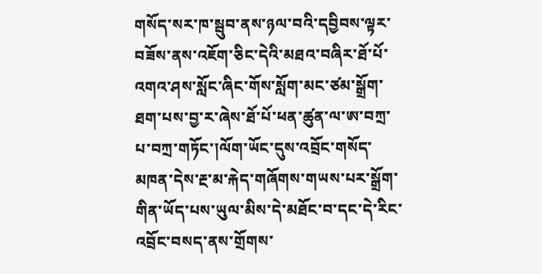གསོད་སར་ཁ་སྦུབ་ནས་ཉལ་བའི་དབྱིབས་ལྟར་བཟོས་ནས་འཇོག་ཅིང་དེའི་མཐའ་བཞིར་ཐོ་པོ་འགའ་ཤས་སློང་ཞིང་གོས་སློག་མང་ཙམ་སྒྲོག་ཐག་པས་བྱ་ར་ཞེས་ཐོ་པོ་ཕན་ཚུན་ལ་ཨ་བཀྲ་པ་བཀྲ་གཏོང་།ལོག་ཡོང་དུས་འབྲོང་གསོད་མཁན་དེས་རྔ་མ་རྐེད་གཞོགས་གཡས་པར་སྒྲོག་གིན་ཡོད་པས་ཡུལ་མིས་དེ་མཐོང་བ་དང་དེ་རིང་འབྲོང་བསད་ནས་གྲོགས་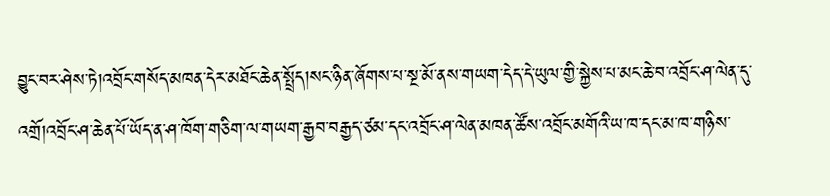བྱུང་བར་ཤེས་ཏེ།འབྲོང་གསོད་མཁན་དེར་མཐོང་ཆེན་སྤྲོད།སང་ཉིན་ཞོགས་པ་སྔ་མོ་ནས་གཡག་དེད་དེ་ཡུལ་གྱི་སྐྱེས་པ་མང་ཆེ་བ་འབྲོང་ཤ་ལེན་དུ་འགྲོ།འབྲོང་ཤ་ཆེན་པོ་ཡོད་ན་ཤ་ཁོག་གཅིག་ལ་གཡག་རྒྱབ་བརྒྱད་ཙམ་དང་འབྲོང་ཤ་ལེན་མཁན་ཚོས་འབྲོང་མགོའི་ཡ་ཁ་དང་མ་ཁ་གཉིས་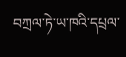བཀྲལ་ཏེ་ཡ་ཁའི་དཔྲལ་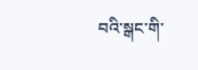བའི་སྒང་གི་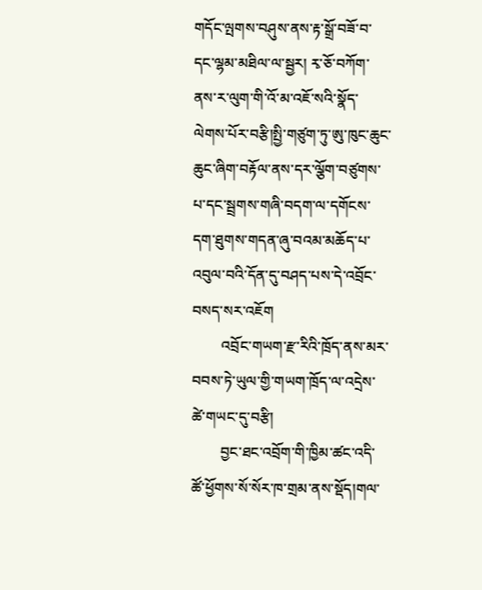གདོང་ལྤགས་བཤུས་ནས་རྟ་སྒྲོ་བཟོ་བ་དང་ལྷམ་མཐིལ་ལ་སྦྱར། རྭ་ཅོ་བཀོག་ནས་ར་ལུག་གི་འོ་མ་འཇོ་སའི་སྣོད་ལེགས་པོར་བརྩི།སྤྱི་གཙུག་ཏུ་ཨུ་ཁུང་ཆུང་ཆུང་ཞིག་བརྟོལ་ནས་དར་ལྕོག་བཙུགས་པ་དང་སྦྲགས་གཞི་བདག་ལ་དགོངས་དག་ཐུགས་གདན་ཞུ་བའམ་མཆོད་པ་འབུལ་བའི་དོན་དུ་བཤད་པས་དེ་འབྲོང་བསད་སར་འཇོག
        འབྲོང་གཡག་རྫ་རིའི་ཁྲོད་ནས་མར་བབས་ཏེ་ཡུལ་གྱི་གཡག་ཁྲོད་ལ་འདྲེས་ཚེ་གཡང་དུ་བརྩི།
        བྱང་ཐང་འབྲོག་གི་ཁྱིམ་ཚང་འདི་ཚོ་ཕྱོགས་སོ་སོར་ཁ་གྲམ་ནས་སྡོད།གལ་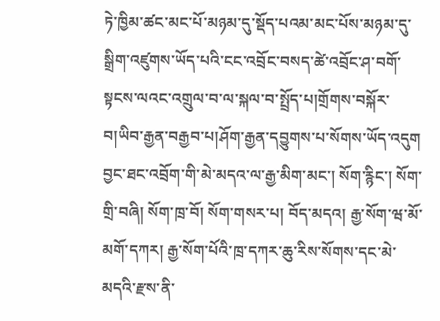ཏེ་ཁྱིམ་ཚང་མང་པོ་མཉམ་དུ་སྡོད་པའམ་མང་པོས་མཉམ་དུ་སྒྲིག་འཛུགས་ཡོད་པའི་ངང་འབྲོང་བསད་ཚེ་འབྲོང་ཤ་བགོ་སྟངས་ལའང་འགྲུལ་བ་ལ་སྐལ་བ་སྤྲོད་པ།གྲོགས་བསྐོར་བ།ཡིབ་རྒྱན་བརྒྱབ་པ།ཤོག་རྒྱན་དབྱུགས་པ་སོགས་ཡོད་འདུག བྱང་ཐང་འབྲོག་གི་མེ་མདའ་ལ་རྒྱ་མིག་མང་། སོག་རྙིང་། སོག་གྲི་བཞི། སོག་ཁྲ་བོ། སོག་གསར་པ། བོད་མདའ། རྒྱ་སོག་ཝ་མོ་མགོ་དཀར། རྒྱ་སོག་པོའི་ཁྲ་དཀར་ཆུ་རིས་སོགས་དང་མེ་མདའི་རྫས་ནི་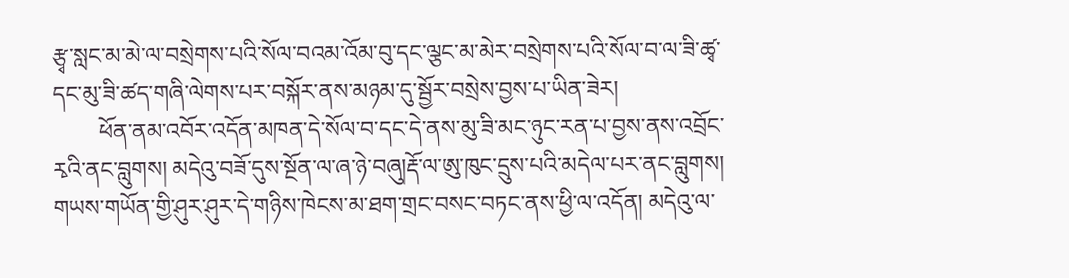རྩྭ་སླང་མ་མེ་ལ་བསྲེགས་པའི་སོལ་བའམ་འོམ་བུ་དང་ལྕང་མ་མེར་བསྲེགས་པའི་སོལ་བ་ལ་ཟི་ཚྭ་དང་མུ་ཟི་ཚད་གཞི་ལེགས་པར་བསྐོར་ནས་མཉམ་དུ་སྦྱོར་བསྲེས་བྱས་པ་ཡིན་ཟེར།
        ཕོན་ནམ་འབོར་འདོན་མཁན་དེ་སོལ་བ་དང་དེ་ནས་མུ་ཟི་མང་ཉུང་རན་པ་བྱས་ནས་འབྲོང་རྭའི་ནང་བླུགས། མདེའུ་བཟོ་དུས་སྔོན་ལ་ཞ་ཉེ་བཞུ།རྡོ་ལ་ཨུ་ཁུང་དྲུས་པའི་མདེལ་པར་ནང་བླུགས། གཡས་གཡོན་གྱི་ཤུར་ཤུར་དེ་གཉིས་ཁེངས་མ་ཐག་གྲང་བསང་བཏང་ནས་ཕྱི་ལ་འདོན། མདེའུ་ལ་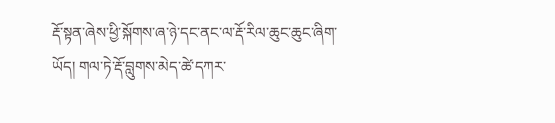རྡོ་སྟན་ཞེས་ཕྱི་སྐོགས་ཞ་ཉེ་དང་ནང་ལ་རྡོ་རིལ་ཆུང་ཆུང་ཞིག་ཡོད། གལ་ཏེ་རྡོ་བླུགས་མེད་ཚེ་དཀར་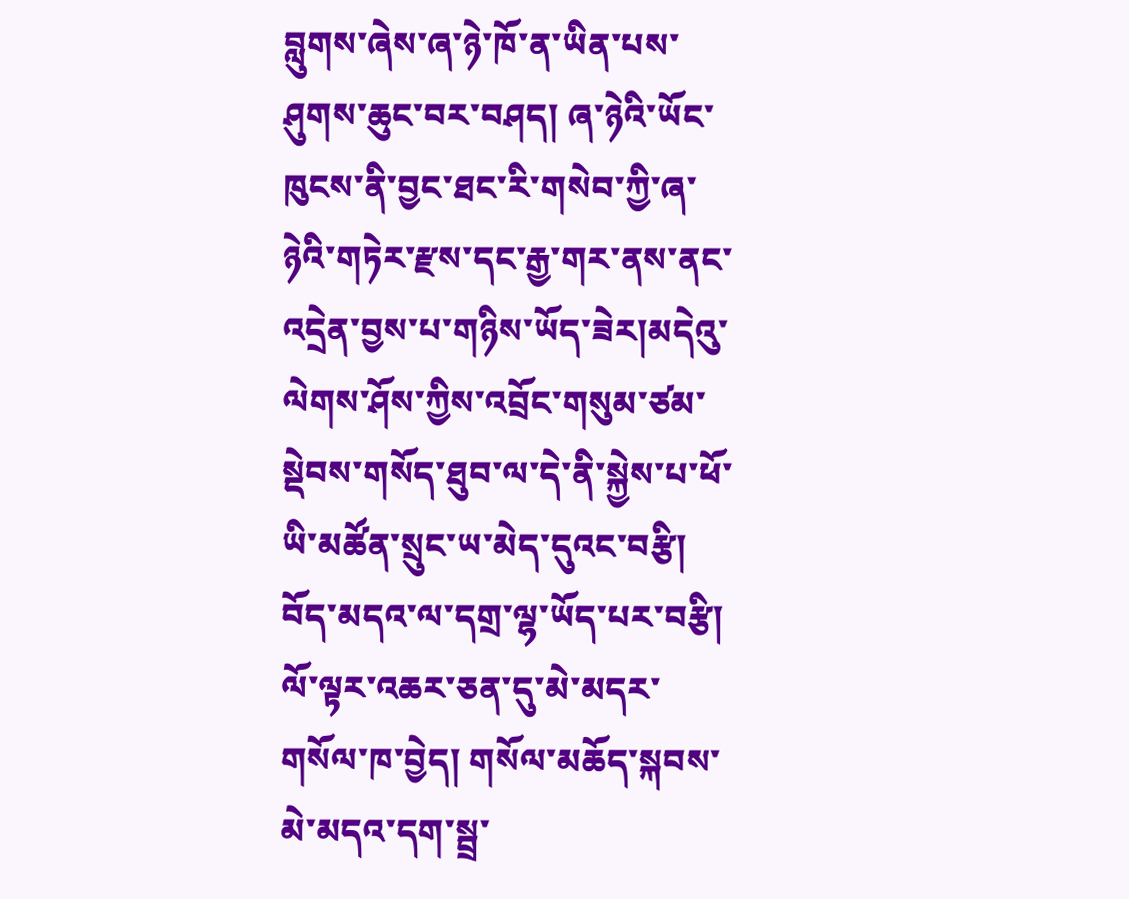བླུགས་ཞེས་ཞ་ཉེ་ཁོ་ན་ཡིན་པས་ཤུགས་ཆུང་བར་བཤད། ཞ་ཉེའི་ཡོང་ཁུངས་ནི་བྱང་ཐང་རི་གསེབ་ཀྱི་ཞ་ཉེའི་གཏེར་རྫས་དང་རྒྱ་གར་ནས་ནང་འདྲེན་བྱས་པ་གཉིས་ཡོད་ཟེར།མདེའུ་ལེགས་ཤོས་ཀྱིས་འབྲོང་གསུམ་ཙམ་སྡེབས་གསོད་ཐུབ་ལ་དེ་ནི་སྐྱེས་པ་ཕོ་ཡི་མཚོན་སྲུང་ཡ་མེད་དུའང་བརྩི། བོད་མདའ་ལ་དགྲ་ལྷ་ཡོད་པར་བརྩི། ལོ་ལྟར་འཆར་ཅན་དུ་མེ་མདར་གསོལ་ཁ་བྱེད། གསོལ་མཆོད་སྐབས་མེ་མདའ་དག་སྦྲ་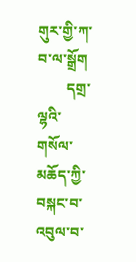གུར་གྱི་ཀ་བ་ལ་སྒྲོག
        དགྲ་ལྷའི་གསོལ་མཆོད་ཀྱི་བསྐང་བ་འབུལ་བ་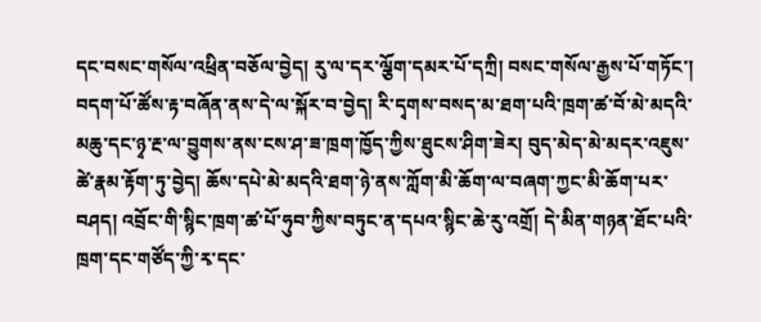དང་བསང་གསོལ་འཕྲིན་བཅོལ་བྱེད། རུ་ལ་དར་ལྕོག་དམར་པོ་དཀྲི། བསང་གསོལ་རྒྱས་པོ་གཏོང་། བདག་པོ་ཚོས་རྟ་བཞོན་ནས་དེ་ལ་སྐོར་བ་བྱེད། རི་དྭགས་བསད་མ་ཐག་པའི་ཁྲག་ཚ་བོ་མེ་མདའི་མཆུ་དང་ཉྭ་རྔ་ལ་བྱུགས་ནས་ངས་ཤ་ཟ་ཁྲག་ཁྱོད་ཀྱིས་ཐུངས་ཤིག་ཟེར། བུད་མེད་མེ་མདར་འཇུས་ཚེ་རྣམ་རྟོག་ཏུ་བྱེད། ཆོས་དཔེ་མེ་མདའི་ཐག་ཉེ་ནས་ཀློག་མི་ཆོག་ལ་བཞག་ཀྱང་མི་ཆོག་པར་བཤད། འབྲོང་གི་སྙིང་ཁྲག་ཚ་པོ་ཧུབ་ཀྱིས་བཏུང་ན་དཔའ་སྙིང་ཆེ་རུ་འགྲོ། དེ་མིན་གཉན་ཐོང་པའི་ཁྲག་དང་གཙོད་ཀྱི་རྭ་དང་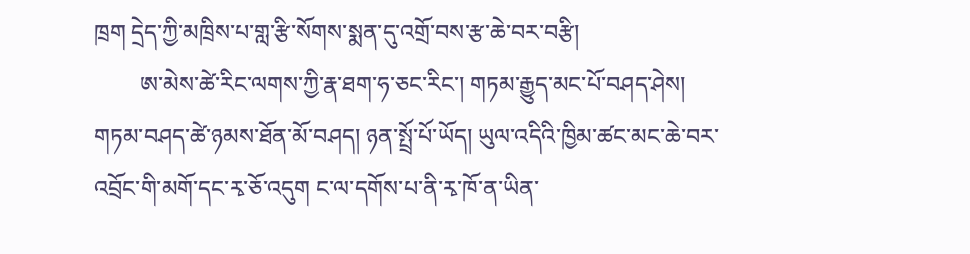ཁྲག དྲེད་ཀྱི་མཁྲིས་པ་གླ་རྩི་སོགས་སྨན་དུ་འགྲོ་བས་རྩ་ཆེ་བར་བརྩི།
        ཨ་མེས་ཚེ་རིང་ལགས་ཀྱི་རྣ་ཐག་ཧ་ཅང་རིང་། གཏམ་རྒྱུད་མང་པོ་བཤད་ཤེས། གཏམ་བཤད་ཚེ་ཉམས་ཐོན་མོ་བཤད། ཉན་སྤྲོ་པོ་ཡོད། ཡུལ་འདིའི་ཁྱིམ་ཚང་མང་ཆེ་བར་འབྲོང་གི་མགོ་དང་རྭ་ཅོ་འདུག ང་ལ་དགོས་པ་ནི་རྭ་ཁོ་ན་ཡིན་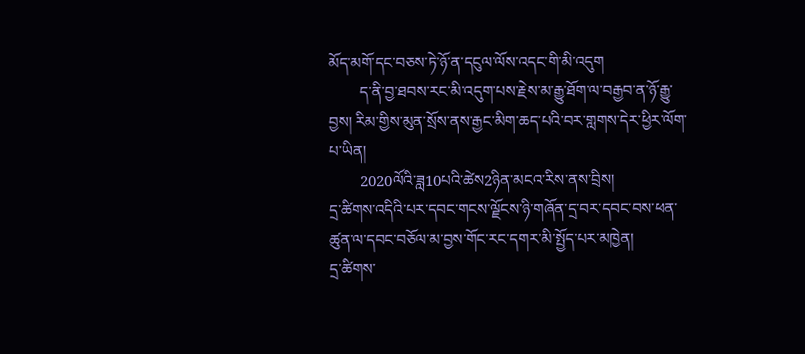མོད་མགོ་དང་བཅས་ཏེ་ཉོ་ན་དངུལ་ལོས་འདང་གི་མི་འདུག
        ད་ནི་བྱ་ཐབས་རང་མི་འདུག་པས་རྗེས་མ་རྒྱུ་ཐོག་ལ་བརྒྱབ་ན་ཉོ་རྒྱུ་བྱས། རིམ་གྱིས་མུན་སྲོས་ནས་རྒྱང་མིག་ཆད་པའི་བར་གླགས་དེར་ཕྱིར་ལོག་པ་ཡིན།
        2020ལོའི་ཟླ10པའི་ཚེས2ཉིན་མངའ་རིས་ནས་བྲིས།
དྲ་ཚིགས་འདིའི་པར་དབང་གངས་ལྗོངས་ཉི་གཞོན་དྲ་བར་དབང་བས་ཕན་ཚུན་ལ་དབང་བཅོལ་མ་བྱས་གོང་རང་དགར་མི་སྤྱོད་པར་མཁྱེན།
དྲ་ཚིགས་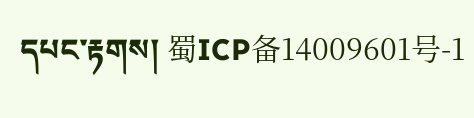དཔང་རྟགས། 蜀ICP备14009601号-1